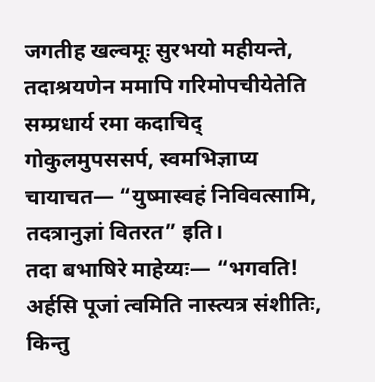जगतीह खल्वमूः सुरभयो महीयन्ते, तदाश्रयणेन ममापि गरिमोपचीयेतेति सम्प्रधार्य रमा कदाचिद् गोकुलमुपससर्प, स्वमभिज्ञाप्य चायाचत— “युष्मास्वहं निविवत्सामि, तदत्रानुज्ञां वितरत” इति।
तदा बभाषिरे माहेय्यः— “भगवति! अर्हसि पूजां त्वमिति नास्त्यत्र संशीतिः, किन्तु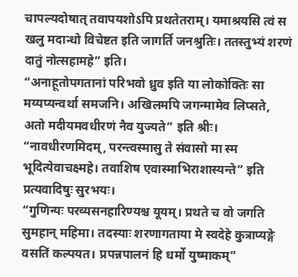चापल्यदोषात् तवापयशोऽपि प्रथतेतराम्। यमाश्रयसि त्वं स खलु मदान्धो विचेष्टत इति जागर्ति जनश्रुतिः। ततस्तुभ्यं शरणं दातुं नोत्सहामहे” इति।
“अनाहूतोपगतानां परिभवो ध्रुव इति या लोकोक्तिः सा मय्यप्यन्वर्था समजनि। अखिलमपि जगन्मामेव लिप्सते, अतो मदीयमवधीरणं नैव युज्यते” इति श्रीः।
“नावधीरणमिदम्, परन्त्वस्मासु ते संवासो मा स्म भूदित्येवाचक्ष्महे। तवाशिष एवास्माभिराशास्यन्ते” इति प्रत्यवादिषुः सुरभयः।
“गुणिन्यः परव्यसनहारिण्यश्च यूयम्। प्रथते च वो जगति सुमहान् महिमा। तदस्याः शरणागताया मे स्वदेहे कुत्राप्यङ्गे वसतिं कल्पयत। प्रपन्नपालनं हि धर्मो युष्माकम्”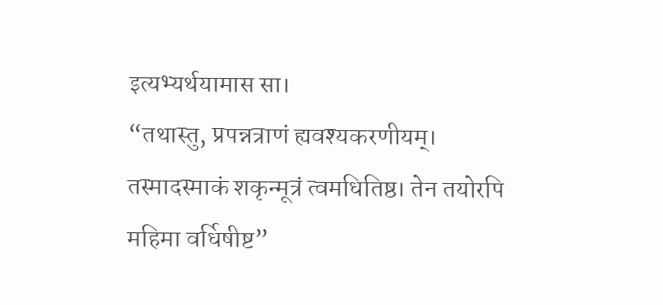इत्यभ्यर्थयामास सा।
“तथास्तु, प्रपन्नत्राणं ह्यवश्यकरणीयम्। तस्मादस्माकं शकृन्मूत्रं त्वमधितिष्ठ। तेन तयोरपि महिमा वर्धिषीष्ट”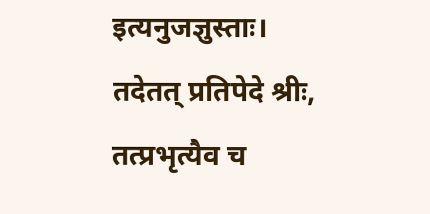इत्यनुजज्ञुस्ताः।
तदेतत् प्रतिपेदे श्रीः, तत्प्रभृत्यैव च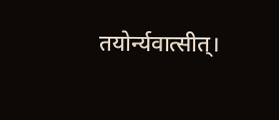तयोर्न्यवात्सीत्।